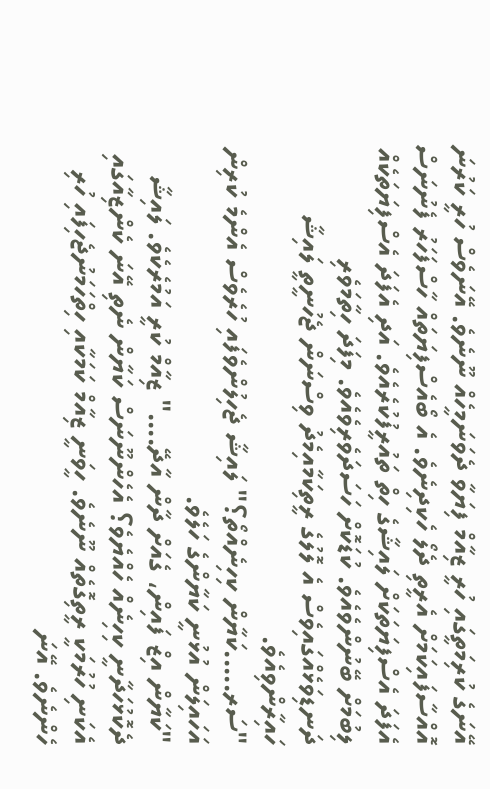އޭނަގެ ކުރިމަތީގައި ހުރީ ޒިއާމް ފިޔަވާ ދެވަނަމީހެއް ނޫނެވެ. އޭނަވެސް ހުރީ ކަރުނަ އޮއްސާފައިކަމަށް އެރީތި ދެލޯ ހެކިދިނެވެ. އެ ބޯއެސްފިޔަތައް ހާސްފަހަރު ފެނުނަސް އެފަދަ އެސްފިޔަތަކަށް ލައިޝާގެ ހިތް ތައުރީފުކުރެއެވެ. އަދި އެފަދަ އެސްފިޔަތަކެއް ލިބުމަށް ބޭނުންވެއެވެ. ކުޑަކޮށް ހަސަދަވެރިވެއެވެ. މިފަދަ ހިތާމަވެރި ދަނޑިވަޅެއްގައިވެސް އެ ލޮލުގެ ރީތިކަމާއިމެދު ވިސްނަން ޖެހުނީތީ ލައިޝާ ހައިރާންވިއެވެ.
"ސަރ.....ކަޔާން ކިހިނެއްތޯ؟" ލައިޝާ ޖެހިލުންވެފައި ހުރެވެސް އެންމެ ކުރިން އަހައިލަން އުޅުނީ ކަޔާންގެ ހަލެވެ.
"ކަޔާން އިޒް ފައިން، ގެއަށް ދާން އާދޭ...." ޒިއާމް ކުރީ އަމުރެކެވެ. ލައިޝާ ދެކޮޅުހަދާނީ ކިހިނެއް ހެއްޔެވެ؟ އެހެންނޫނަސް ކަޔާން ނެތި އޭނަ ކެންޒިއާގައި އެކަނި ހުރުމަކީ ރީތިގޮތެއް ނޫނެވެ. ހީވަނީ ޒިއާމް ކަމަކާއި ހިތްހަމަނުޖެހިފައި ހުރި ހެންނެވެ. އޭނަ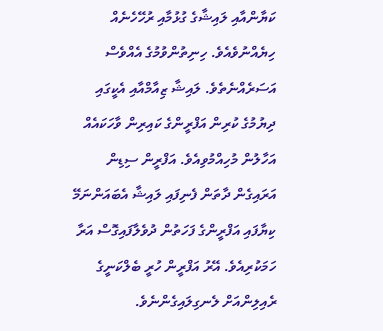ކަޔާންއާއި ލައިޝާގެ ގުޅުމާއި ރުހޭހެނެއް ހިޔެއްނުވެއެވެ. ހިނިތުންވުމުގެ އެއްވެސް އަސަރެއްނެތެވެ. ލައިޝާ ޒިއާމްއާއި އެކީގައި ދިޔުމުގެ ކުރިން އަފްރީންގެ ކައިރިން ވާހަކައެއް އަހާލުން މުހިއްމުވިއެވެ. އަފްރީން ސިޑިން އަރައިގެން ދާތަން ފެނިފައި ލައިޝާ އެބައަންނަމޭ ކިޔާފައި އަފްރީންގެ ފަހަތުން ދުވެލާފައިގޮސް އަރާ ހަމަކުރިއެވެ. އޭރު އަފްރީން ހުރީ ބެލްކަނީގެ ރެއިލިންއަށް ލެނގިލައިގެންނެވެ.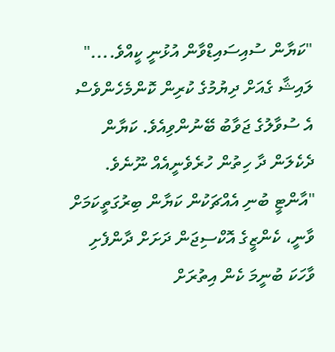"ކަޔާން ސުއިސައިޑްވާން އުޅުނީ ކީއްވެ...." ލައިޝާ ގެއަށް ދިޔުމުގެ ކުރިން ކޮންމެހެންވެސް އެ ސުވާލުގެ ޖަވާބު ބޭނުންވިއެވެ. ކަޔާން ދެކެލަން ދާ ހިތުން ހުރެވެނީއެއް ނޫނެވެ.
"އާންޓީ ބުނި އެއްޗަކުން ކަޔާން ބިރުގަތީކަމަށް ވާނީ، ކެންޒީގެ އޮކްސިޖަން ދަށަށް ދާންފެށި ވާހަކަ ބުނީމަ ކެން އިތުރަށް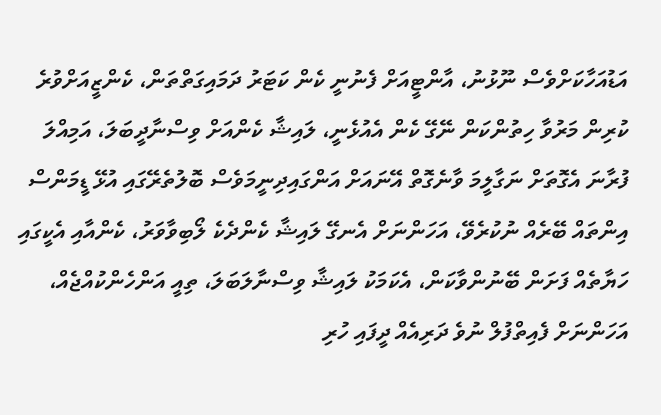އަޑުއަހާކަށްވެސް ނޫޅުނު، އާންޓީއަށް ފެނުނީ ކެން ކަޓަރު ދަމައިގަތްތަން، ކެންޒީއަށްވުރެ ކުރިން މަރުވާ ހިތުންކަން ނޭގޭ ކެން އެއުޅެނީ، ލައިޝާ ކެންއަށް ވިސްނާދީބަލަ، އަމިއްލަ ފުރާނަ އެގޮތަށް ނަގާލީމަ ވާނެގޮތް އޭނައަށް އަންގައިދިނީމަވެސް ބޮލުތެރޭގައި އުޅޭ ޑީމަންސް އިންތައް ބޭރެއް ނުކުރެވޭ، އަހަންނަށް އެނގޭ ލައިޝާ ކެންދެކެ ލޯބިވާވަރު، ކެންއާއި އެކީގައި ހަޔާތެއް ފަށަން ބޭނުންވާކަން، އެކަމަކު ލައިޝާ ވިސްނާލަބަލަ، ތިއީ އަންހެންކުއްޖެއް، އަހަންނަށް ފެއިތްފުލް ނުވެ ދަރިއެއް ދީފައި ހުރި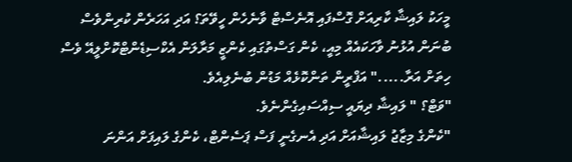މީހަކު ލައިޝާ ކާރިއަށް ގޮސްފައި އޮނެސްޓް ވާނެހެން ހީވޭތަ؟ އަދި އަހަރެން ކުރިންވެސް ބުނަން އުޅުނު ވާހަކައެއް މިއީ، ކެން ގަސްތުގައި ކެންޒީ މަރާލަން އެކްސިޑެންޓްކޮށްލީއޭ ވެސް ހިތަށް އަރާ....." އަފްރީން ތަންކޮޅެއް މަޑުން ބުނެލިއެވެ.
"ވަޓް؟ " ލައިޝާ ދިޔައީ ސިއްސައިގެންނެވެ.
"ކެންގެ މިޒާޖު ލައިޝާއަށް އަދި އެނގެނީ ފަސް ޕަސެންޓް، ކެންގެ ލައިފަށް އަންނަ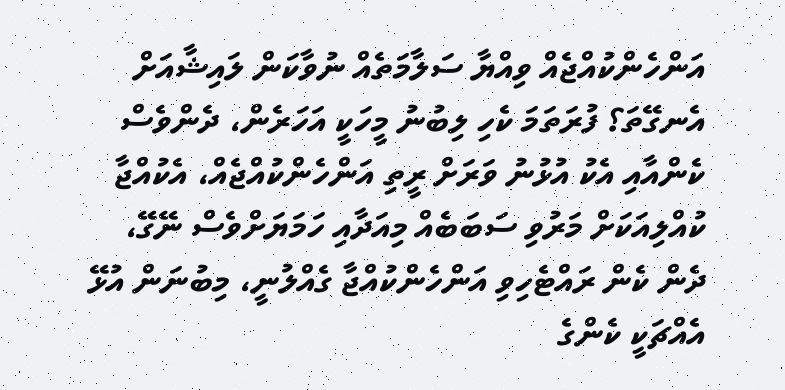އަންހެންކުއްޖެއް ވިއްޔާ ސަލާމަތެއް ނުވާކަން ލައިޝާއަށް އެނގޭތަ؟ ފުރަތަމަ ކެހި ލިބުނު މީހަކީ އަހަރެން، ދެންވެސް ކެންއާއި އެކު އުޅުނު ވަރަށް ރީތި އަންހެންކުއްޖެއް، އެކުއްޖާ ކުއްލިއަކަށް މަރުވި ސަބަބެއް މިއަދާއި ހަމަޔަށްވެސް ނޭގޭ، ދެން ކެން ރައްޓެހިވި އަންހެންކުއްޖާ ގެއްލުނީ، މިބުނަން އުޅޭ އެއްޗަކީ ކެންގެ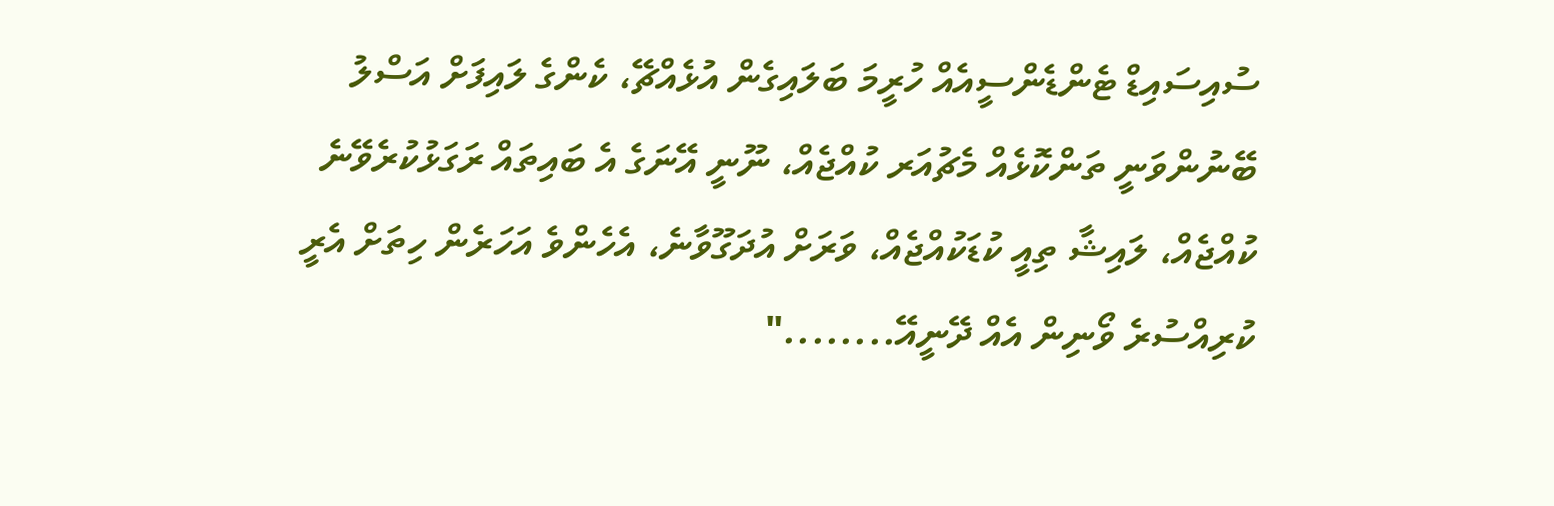ސުއިސައިޑް ޓެންޑެންސީއެއް ހުރީމަ ބަލައިގެން އުޅެއްޗޭ، ކެންގެ ލައިފަށް އަސްލު ބޭނުންވަނީ ތަންކޮޅެއް މެޗުއަރ ކުއްޖެއް، ނޫނީ އޭނަގެ އެ ބައިތައް ރަގަޅުކުރެވޭނެ ކުއްޖެއް، ލައިޝާ ތިއީ ކުޑަކުއްޖެއް، ވަރަށް އުދަގޫވާނެ، އެހެންވެ އަހަރެން ހިތަށް އެރީ ކުރިއްސުރެ ވޯނިން އެއް ދޭނީއޭ........"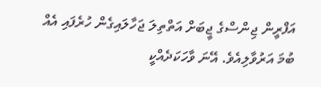އަފްރީން ޖިންސްގެ ޖީބަށް އަތްތިލަ ޖަހާލައިގެން ހުރެފައި އެއް ބުމަ އަރުވާލިއެވެ. އޭނަ ވާހަކަދެއްކީ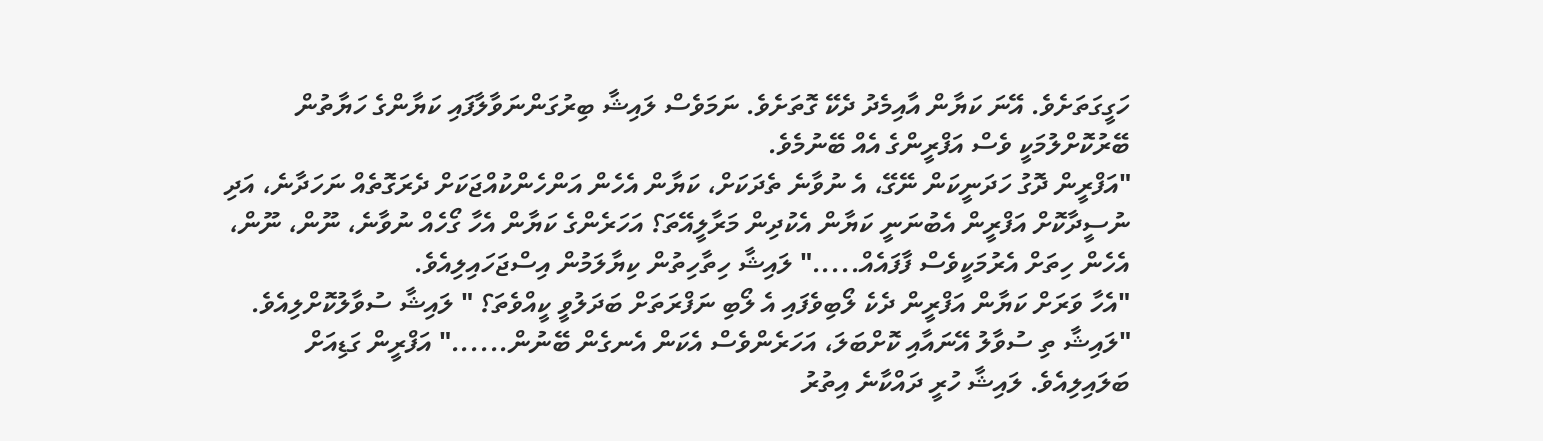ހަގީގަތަށެވެ. އޭނަ ކަޔާން އާއިމެދު ދެކޭ ގޮތަށެވެ. ނަމަވެސް ލައިޝާ ބިރުގަންނަވާލާފައި ކަޔާންގެ ހަޔާތުން ބޭރުކޮށްލުމަކީ ވެސް އަފްރީންގެ އެއް ބޭނުމެވެ.
"އަފްރީން ދޮގު ހަދަނީކަން ނޭގޭ، އެ ނުވާނެ ތެދަކަށް، ކަޔާން އެހެން އަންހެންކުއްޖަކަށް ދެރަގޮތެއް ނަހަދާނެ، އަދި ނުސީދާކޮށް އަފްރީން އެބުނަނީ ކަޔާން އެކުދިން މަރާލީއޭތަ؟ އަހަރެންގެ ކަޔާން އެހާ ގޯހެއް ނުވާނެ، ނޫން، ނޫން، އެހެން ހިތަށް އެރުމަކީވެސް ފާފައެއް....." ލައިޝާ ހިތާހިތުން ކިޔާލަމުން އިސްޖަހައިލިއެވެ.
"އެހާ ވަރަށް ކަޔާން އަފްރީން ދެކެ ލޯބިވެފައި އެ ލޯބި ނަފްރަތަށް ބަދަލުވީ ކީއްވެތަ؟ " ލައިޝާ ސުވާލުކޮށްލިއެވެ.
"ލައިޝާ ތި ސުވާލު އޭނައާއި ކޮށްބަލަ، އަހަރެންވެސް އެކަން އެނގެން ބޭނުން......" އަފްރީން ގަޑިއަށް ބަލައިލިއެވެ. ލައިޝާ ހުރީ ދައްކާނެ އިތުރު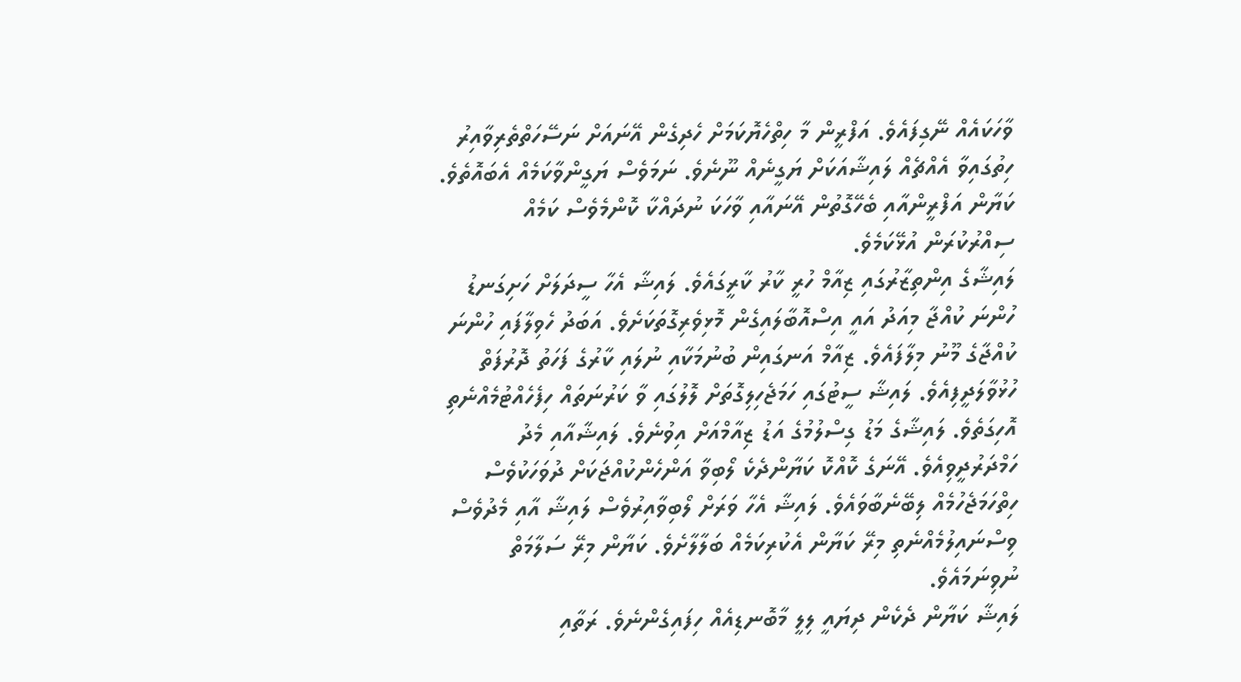ވާހަކައެއް ނޭގިފައެވެ. އަފްރީން މާ ހިތްހެޔޮކަމަށް ހެދިގެން އޭނައަށް ނަސޭހަތްތެރިވާއިރު ހިތުގައިވާ އެއްޗެއް ލައިޝާއަކަށް ޔަގީނެއް ނޫނެވެ. ނަމަވެސް ޔަގީންވާކަމެއް އެބައޮތެވެ. ކަޔާން އަފްރީންއާއި ބެހޭގޮތުން އޭނައާއި ވާހަކަ ނުދައްކާ ކޮންމެވެސް ކަމެއް ސިއްރުކުރަން އުޅޭކަމެވެ.
ލައިޝާގެ އިންތިޒާރުގައި ޒިއާމް ހުރީ ކާރު ކާރީގައެވެ. ލައިޝާ އެހާ ސީދަލަށް ހަށިގަނޑު ހުންނަ ކުއްޖާ މިއަދު އައީ އިސްއޮބާލައިގެން މޮޅިވެރިގޮތަކަށެވެ. އަބަދު ހެވިލާފައި ހުންނަ ކުއްޖާގެ މޫނު މިލާފައެވެ. ޒިއާމް އަނގައިން ބުނުމަކާއި ނުލައި ކާރުގެ ފަހަތު ދޮރުފަތް ހުޅުވާލަދީފިއެވެ. ލައިޝާ ސީޓުގައި ހަމަޖެހިލިގޮތަށް ލޮލުގައި ވާ ކަރުނަތައް ހިފެހެއްޓުމެއްނެތި އޮހިގަތެވެ. ލައިޝާގެ މަޑު ގިސްލުމުގެ އަޑު ޒިއާމްއަށް އިވުނެވެ. ލައިޝާއާއި މެދު ހަމްދަރުދީވިއެވެ. އޭނަގެ ކޮއްކޮ ކަޔާންދެކެ ލޯބިވާ އަންހެންކުއްޖަކަށް ދުވަހަކުވެސް ހިތްހަމަޖެހުމެއް ލިބޭނެބާވައެވެ. ލައިޝާ އެހާ ވަރަށް ލޯބިވާއިރުވެސް ލައިޝާ އާއި މެދުވެސް ވިސްނައިލުމެއްނެތި މިރޭ ކަޔާން އެކުރިކަމެއް ބަލާލާށެވެ. ކަޔާން މިރޭ ސަލާމަތް ނުވިނަމައެވެ.
ލައިޝާ ކަޔާން ދެކެން ދިޔައީ ލިލީ މާބޮނޑިއެއް ހިފައިގެންނެވެ. ރަތާއި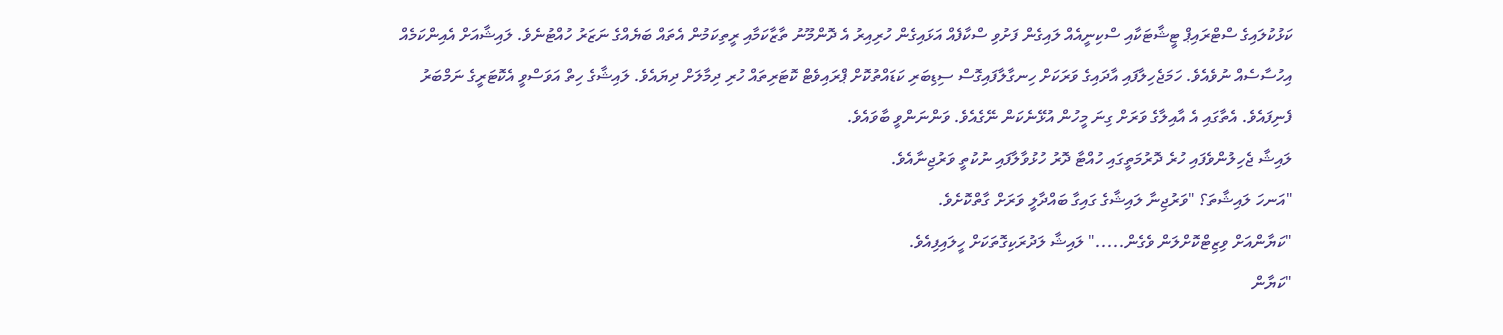ކަޅުކުލައިގެ ސްޓްރައިޕް ޓީޝާޓަކާއި ސްކިނީއެއް ލައިގެން ފަށުވި ސްކާފެއް އަޅައިގެން ހުރިއިރު އެ ދޮންމޫނު ތާޒާކަމާއި ރީތިކަމުން އެތައް ބަޔެއްގެ ނަޒަރު ހުއްޓުނެވެ. ލައިޝާއަށް އެއިންކަމެއް އިހުސާސެއް ނުވެއެވެ. ހަމަޖެހިލާފައި އާދައިގެ ވަރަކަށް ހިނގާލާފައިގޮސް ސިޑިބަރި ކަޑައްތުކޮށް ޕްރައިވެޓް ކޮޓަރިތައް ހުރި ދިމާލަށް ދިޔައެވެ. ލައިޝާގެ ހިތް އަވަސްވީ އެކޮޓަރީގެ ނަމްބަރު ފެނިފައެވެ. އެތާގައި އެ އާއިލާގެ ވަރަށް ގިނަ މީހުން އުޅޭނެކަން ނޭގެއެވެ. ވަންނަންވީ ބާވައެވެ.
ލައިޝާ ޖެހިލުންވެފައި ހުރެ ދޮރުމަތީގައި ހުއްޓާ ދޮރު ހުޅުވާލާފައި ނުކުތީ ވަރުޖިނާއެވެ.
"އަނހަ ލައިޝާތަ؟ "ވަރުޖިނާ ލައިޝާގެ ގައިގާ ބައްދާލީ ވަރަށް ގާތްކޮށެވެ.
"ކަޔާންއަށް ވިޒިޓްކޮށްލަން ވެގެން....." ލައިޝާ ލަދުރަކިގޮތަކަށް ހީލައިފިއެވެ.
"ކަޔާން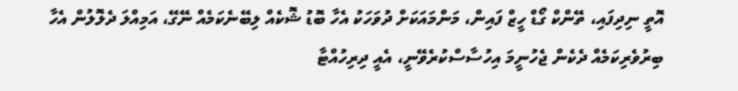އޮތީ ނިދިފައި، ތޭންކް ގޯޑް ހީޒް ފައިން، މަންމައަކަށް ދުވަހަކު އެހާ ބޮޑު ޝޮކެއް ލިބޭނެކަމެއް ނޭގޭ، އަމިއްލަ ދެލޮލުން އެހާ ބިރުވެރިކަމެއް ދެކެން ޖެހުނީމަ އިހުސާސްކުރެވޭނީ، އެއީ ދިރިހުއްޓާ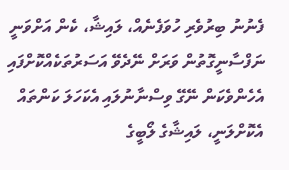ފެނުނު ބިރުވެރި ހުވަފެނެއް، ލައިޝާ، ކެން އަށްވަނީ ނަފްސާނީގޮތުން ވަރަށް ނޭދެވޭ އަސަރުތަކެއްކޮށްފައި އެހެންވެކަން ނޭގޭ ވިސްނާނުލައި އެކަހަލަ ކަންތައް އެކޮށްލަނީ، ލައިޝާގެ ލޯބީގެ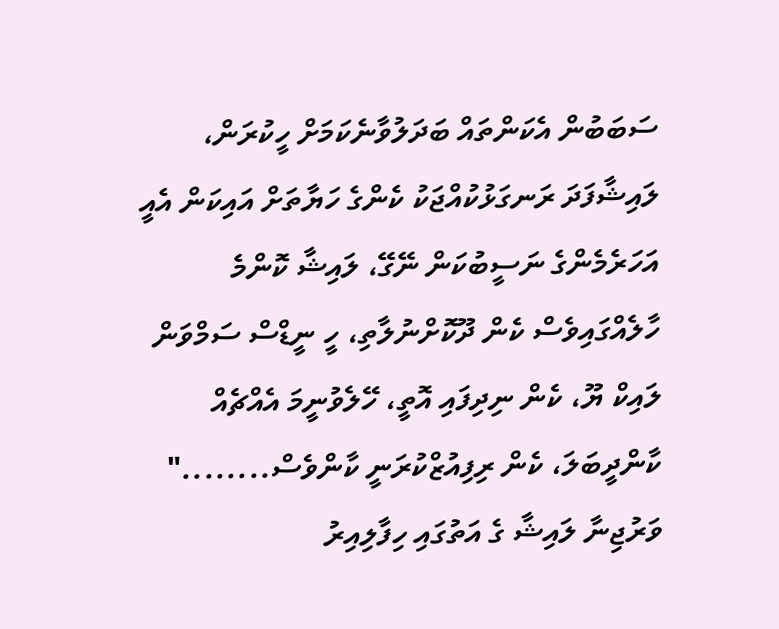ސަބަބުން އެކަންތައް ބަދަލުވާނެކަމަށް ހީކުރަން، ލައިޝާފަދަ ރަނގަޅުކުއްޖަކު ކެންގެ ހަޔާތަށް އައިކަން އެއީ އަހަރެމެންގެ ނަސީބުކަން ނޭގޭ، ލައިޝާ ކޮންމެ ހާލެއްގައިވެސް ކެން ދޫކޮށްނުލާތި، ހީ ނީޑްސް ސަމްވަން ލައިކް ޔޫ، ކެން ނިދިފައި އޮތީ، ހޭލެވުނީމަ އެއްޗެއް ކާންދީބަލަ، ކެން ރިފިއުޒްކުރަނީ ކާންވެސް........" ވަރުޖިނާ ލައިޝާ ގެ އަތުގައި ހިފާލިއިރު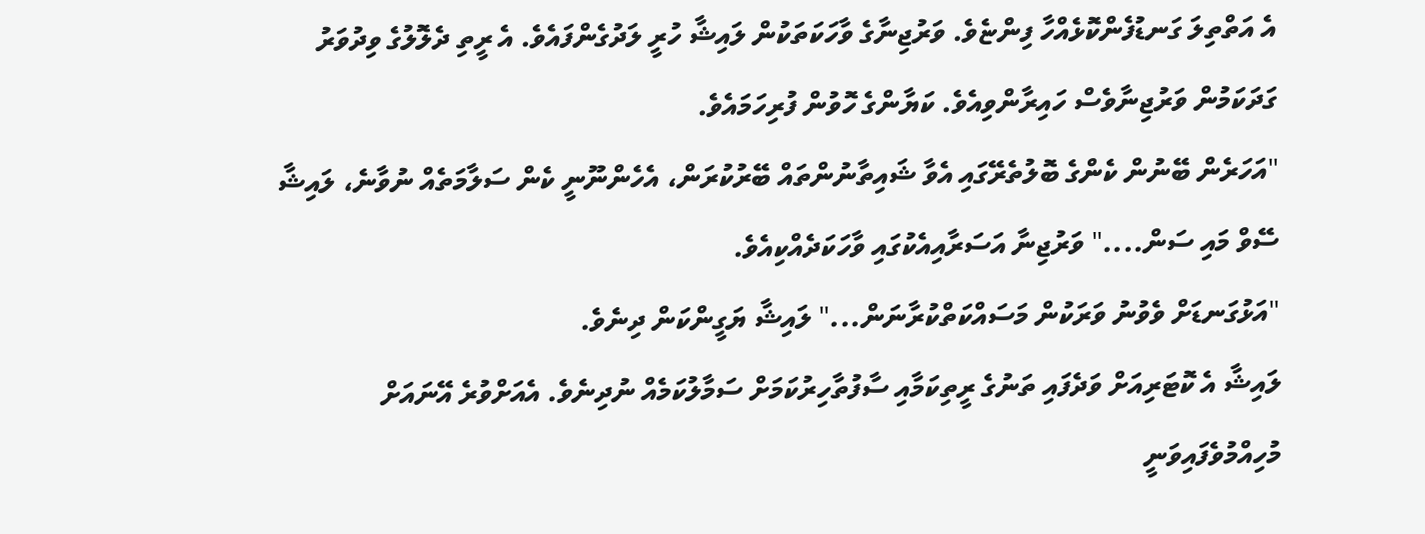އެ އަތްތިލަ ގަނޑުފެންކޮޅެއްހާ ފިންޏެވެ. ވަރުޖިނާގެ ވާހަކަތަކުން ލައިޝާ ހުރީ ލަދުގެންފައެވެ. އެ ރީތި ދެލޮލުގެ ވިދުވަރު ގަދަކަމުން ވަރުޖިނާވެސް ހައިރާންވިއެވެ. ކަޔާންގެ ހޮވުން ފުރިހަމައެވެ.
"އަހަރެން ބޭނުން ކެންގެ ބޮލުތެރޭގައި އެވާ ޝައިތާނުންތައް ބޭރުކުރަން، އެހެންނޫނީ ކެން ސަލާމަތެއް ނުވާނެ، ލައިޝާ ސޭވް މައި ސަން...." ވަރުޖިނާ އަސަރާއިއެކުގައި ވާހަކަދެއްކިއެވެ.
"އަޅުގަނޑަށް ވެވުނު ވަރަކުން މަސައްކަތްކުރާނަން..." ލައިޝާ ޔަގީންކަން ދިނެވެ.
ލައިޝާ އެ ކޮޓަރިއަށް ވަދެފައި ތަނުގެ ރީތިކަމާއި ސާފުތާހިރުކަމަށް ސަމާލުކަމެއް ނުދިނެވެ. އެއަށްވުރެ އޭނައަށް މުހިއްމުވެފައިވަނީ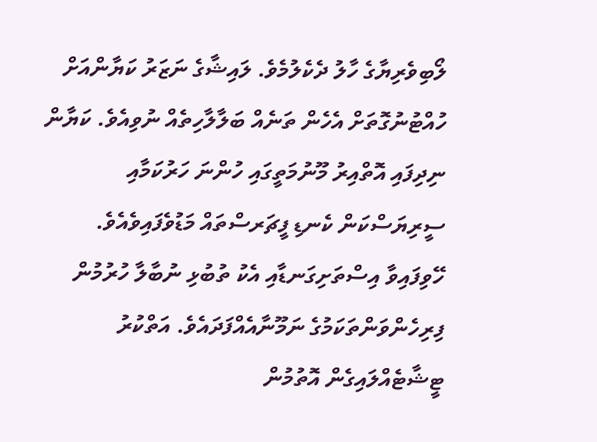ލޯބިވެރިޔާގެ ހާލު ދެކެލުމެވެ. ލައިޝާގެ ނަޒަރު ކަޔާންއަށް ހުއްޓުނުގޮތަށް އެހެން ތަނެއް ބަލާލާހިތެއް ނުވިއެވެ. ކަޔާން ނިދިފައި އޮތްއިރު މޫނުމަތީގައި ހުންނަ ހަރުކަމާއި ސީރިޔަސްކަން ކެނޑި ފީޗަރސްތައް މަޑުވެފައިވެއެވެ. ހޭވިފައިވާ އިސްތަށިގަނޑާއި އެކު ތުބުޅި ނުބާލާ ހުރުމުން ފިރިހެންވަންތަކަމުގެ ނަމޫނާއެއްފަދައެވެ. އަތްކުރު ޓީޝާޓެއްލައިގެން އޮތުމުން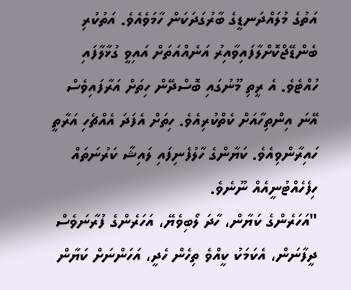އަތުގެ މުލައްދަނޑީގެ ބާރުގަދަކަން ހާމަވެއެވެ. އަތުކުރި ބެންޑޭޖްކޮށްލާފައިވާއިރު އަނެއްއަތަށް އައިވީ ގުޅާލާފައި ހުއްޓެވެ. އެ ރީތި މޫނުގައި ބޮސްދޭން ހިތަށް އަރާފައިވެސް އޭނަ އިންތިހާއަށް ކެތްކުރިއެވެ. ހިތަށް އެފަދަ އެއްޗެހި އަރާތީ ހައިރާންވިއެވެ. ކަޔާންގެ ހާލުފެނިފައި ލައިޝާ ކަރުނަތައް ހިފެހެއްޓުނީއެއް ނޫނެވެ.
"އަހަރެންގެ ކަޔާން، ހާދަ ލޯބިވެޔޭ، އަހަރެންގެ ފުރާނަވެސް ދީފާނަން، އެކަމަކު ކީއްވެ ތިހެން ހެދީ، އަހަންނަށް ކަޔާން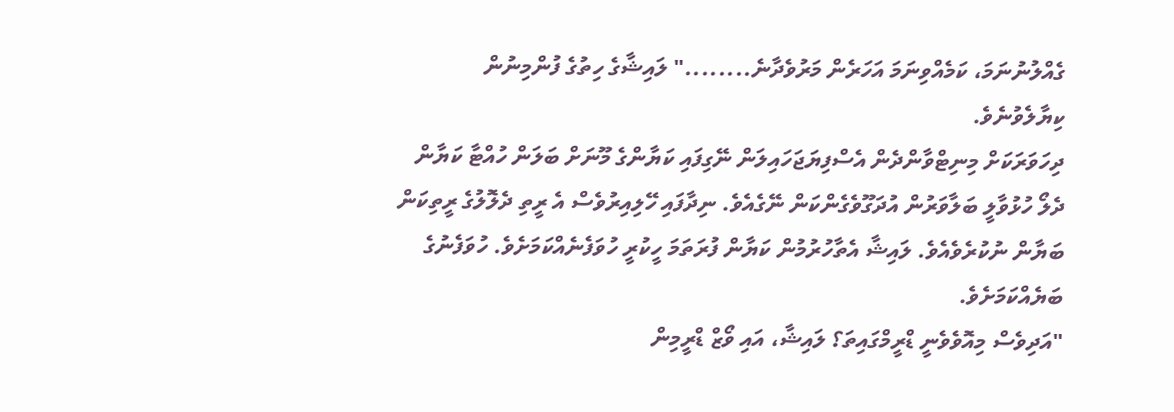ގެއްލުނުނަމަ، ކަމެއްވިނަމަ އަހަރެން މަރުވެދާނެ........" ލައިޝާގެ ހިތުގެ ފުންމިނުން ކިޔާލެވުނެވެ.
ދިހަވަރަކަށް މިނިޓްވާންދެން އެސްފިޔަޖަހައިލަން ނޭގިފައި ކަޔާންގެ މޫނަށް ބަލަން ހުއްޓާ ކަޔާން ދެލޯ ހުޅުވާލީ ބަލާވަރުން އުދަގޫވެގެންކަން ނޭގެއެވެ. ނިދާފައި ހޭލިއިރުވެސް އެ ރީތި ދެލޮލުގެ ރީތިކަން ބަޔާން ނުކުރެވެއެވެ. ލައިޝާ އެތާހުރުމުން ކަޔާން ފުރަތަމަ ހީކުރީ ހުވަފެނެއްކަމަށެވެ. ހުވަފެނުގެ ބަޔެއްކަމަށެވެ.
"އަދިވެސް މިއޮވެވެނީ ޑްރީމްގައިތަ؟ ލައިޝާ، އައި ވޯޒް ޑްރީމިން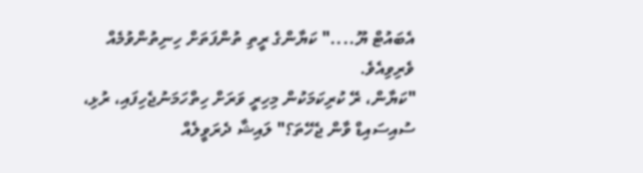އެބައުޓް ޔޫ...." ކަޔާންގެ ރީތި ތުންފަތަށް ހިނިތުންވުމެއް ވެރިވިއެވެ.
"ކަޔާން، ރޭ ކުރިކަމަކުން މިހިރީ ވަރަށް ހިތްހަމަނުޖެހިފައި، ރުޅި، ސުއިސައިޑް ވާން ޖެހޭތަ؟" ލައިޝާ ދެރަވީލެއް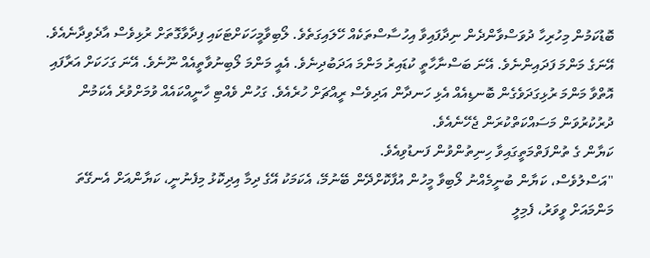ބޮޑުކަމުން މިހުރިހާ ދުވަސްވާންދެން ނިދާފައިވާ އިހުސާސްތަކެއް ހޭލައިގަތެވެ. ލޯބިވާމީހަކަށްޓަކައި ފިދާވާގޮތަށް ރުޅިވެސް އާދެވިދާނެއެވެ. އޭނަގެ މަންމަ ފަދައިންނެވެ. އޭނަ ބަސްނާހާތީ ކުޑައިރު މަންމަ އަދަބުދިނެވެ. އެއީ މަންމަ ލޯބިނުވާތީއެއް ނޫނެވެ. އޭނަ ގަހަކަށް އަރާފައި އޮތްވާ މަންމަ ރުޅިގަދަވެގެން ބޮނޑިއެއް އެޅި ހަނދާން އަދިވެސް ރީއްޗަށް ހުރެއެވެ. ގަހުން ވެއްޓި ހާނީއްކައެއް ވުމަށްވުރެ އެކަމުން ދުރުކުރުވަން މަސައްކަތްކުރަން ޖެހޭނެއެވެ.
ކަޔާން ގެ ތުންފަތްމަތީގައިވާ ހިނިތުންވުން ފަނޑުވިއެވެ.
"އަސްލުވެސް، ކަޔާން ބުނީމެއްނު ލޯބިވާ މީހުން އުފާކޮށްދޭން ބޭނުމޭ، އެކަމަކު އޭގެ ދިމާ އިދިކޮޅު މިފެނުނީ، ކަޔާންއަށް އެނގޭތަ މަންމައަށް ވީވަރު، ފެމިލީ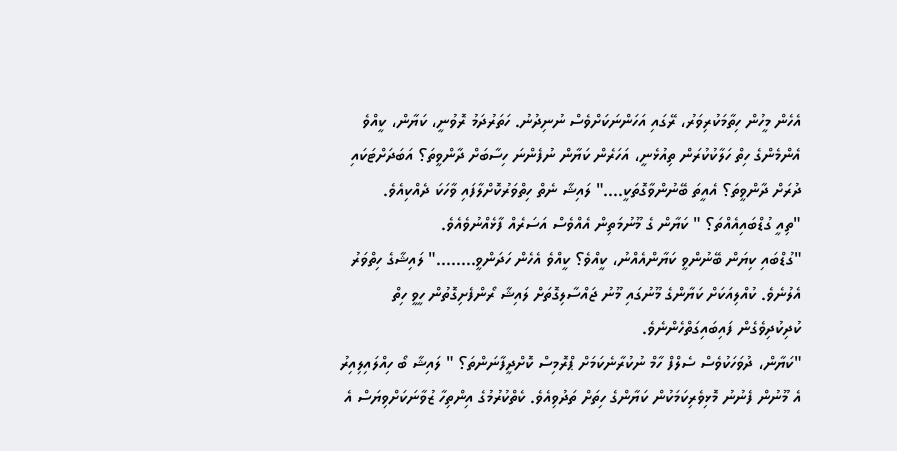އެހެން މީހުން ހިތާމަކުރިވަރު، ރޭގައި އަހަންނަކަށްވެސް ނުނިދުނު. ހަތަރުދަމު ރޮވުނީ، ކަޔާން، ކީއްވެ އެންމެންގެ ހިތް ހަލާކުކުރަން ތިއުޅެނީ، އަހަރެން ކަޔާން ނުފެންނަ ހިސާބަށް ދާންވީތަ؟ އަބަދަށްޓަކައި ދުރަށް ދާންވީތަ؟ އެއީތަ ބޭނުންވާގޮތަކީ...." ލައިޝާ ނެތް ހިތްވަރުކޮށްލާފައި ވާހަކަ ދެއްކިއެވެ.
"ތިއީ ގުޑްބައިއެއްތަ؟ " ކަޔާން ގެ މޫނުމަތިން އެއްވެސް އަސަރެއް ފާޅެއްނުވެއެވެ.
"ގުޑްބައި ކިޔަން ބޭނުންވީ ކަޔާންއެއްނު، ކީއްވެ؟ ކީއްވެ އެހެން ހަދަންވީ........" ލައިޝާގެ ހިތްވަރު އެލުނެވެ. ކުއްލިއަކަށް ކަޔާންގެ މޫނުގައި މޫނު ޖައްސާލިގޮތަށް ލައިޝާ ރޯންފެށިގޮތުން ހީވީ ހިތް ކުދިކުދިވެގެން ފައިބައިގަތްހެންނެވެ.
"ކަޔާން، ދުވަހަކުވެސް ސެލްފް ހާމް ނުކުރާނެކަމަށް ޕްރޮމިސް ކޮށްދީފާނަންތަ؟ " ލައިޝާ ބޯ ހިއްލައިލިއިރު އެ މޫނުން ފެނުނު މޮޅިވެރިކަމަކުން ކަޔާންގެ ހިތަށް ތަދުވިއެވެ. ކެތްކުރުމުގެ އިންތިހާ ޒުވާނަކަށްވިޔަސް އެ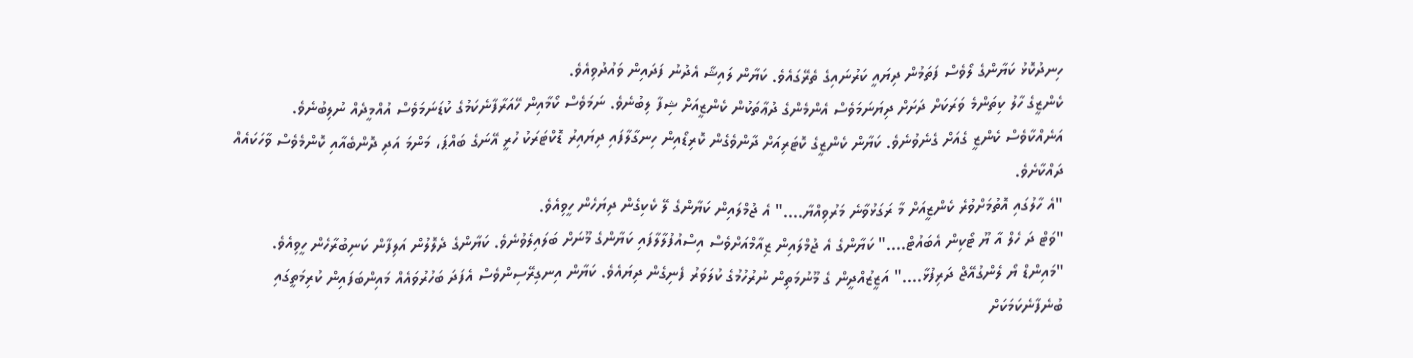ހިނދުކޮޅު ކަޔާންގެ ލޯވެސް ފަތަމުން ދިޔައީ ކަރުނައިގެ ތެރޭގައެވެ. ކަޔާން ލައިޝާ އެދުނު ފަދައިން ވައުދުވިއެވެ.
ކެންޒީގެ ހާލު ކިތަންމެ ވަރަކަށް ދަށަށް ދިޔަނަމަވެސް އެންމެންގެ ދުޢާތަކުން ކެންޒީއަށް ޝިފާ ލިބުނެވެ. ނަމަވެސް ކޯމާއިން ހޭއަރާފާނެކަމުގެ ކުޑަނަމަވެސް އުއްމީދެއް ނުލިބުނެވެ. އަނެއްކާވެސް ކެންޒީ ގެއަށް ގެނެވުނެވެ. ކަޔާން ކެންޒީގެ ކޮޓަރިއަށް ދާންވެގެން ކޮރިޑޯއިން ހިނގާލާފައި ދިޔައިރު ޑޮކްޓަރަކު ހުރީ އޭނަގެ ބައްޕަ، މަންމަ އަދި ދޮންބެއާއި ކޮންމެވެސް ވާހަކައެއް ދައްކާށެވެ.
"އެ ހާލުގައި އޮތުމަށްވުރެ ކެންޒީއަށް މާ ރަގަޅުވާނެ މަރުވިއްޔާ...." އެ ޖުމްލައިން ކަޔާންގެ ލޭ ކެކިގެން ދިޔަހެން ހީވިއެވެ.
"ވަޓް ދަ ހެލް އާ ޔޫ ޓޯކިން އެބައުޓް...." ކަޔާންގެ އެ ޖުމްލައިން ޒިއާމްއަށްވެސް އިސްއުފުލާލާފައި ކަޔާންގެ މޫނަށް ބަލައިލެވުނެވެ. ކަޔާންގެ ދެލޮލުން އަލިފާން ކަނިބުރާހެން ހީވިއެވެ.
"މައިންޑް ޔޯ ލެންގުއޭޖް ދަރިފުޅާ...." އަޒީޒުއްދީން ގެ މޫނުމަތިން ނުރުހުމުގެ ކުލަވަރު ފެނިގެން ދިޔައެވެ. ކަޔާން އިނގިރޭސިންވެސް އެފަދަ ބަހުރުވައެއް މައިންބަފައިން ކުރިމަތީގައި ބުނެފާނެކަމަކަށް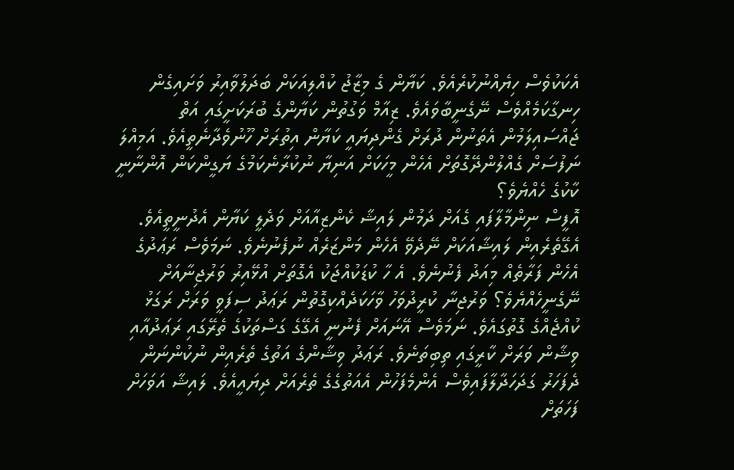އެކަކުވެސް ހިޔެއްނުކުރެއެވެ. ކަޔާން ގެ މިޒާޖު ކުއްލިއަކަށް ބަދަލުވާއިރު ވަށައިގެން ހިނގާކަމެއްވެސް ނޭގެނީބާވައެވެ. ޒިއާމް ވަގުތުން ކަޔާންގެ ބުރަކަށީގައި އަތް ޖައްސައިލަމުން އެތަނުން ދުރަށް ގެންދިޔައީ ކަޔާން އިތުރަށް ހޫނުވެދާނެތީއެވެ. އަމިއްލަ ނަފުސަށް ގެއްލުންދޭގޮތަށް އެހެން މީހަކަށް އަނިޔާ ނުކުރާނެކަމުގެ ޔަގީންކަން އޮންނާނީ ކާކުގެ ހެއްޔެވެ؟
އޮފީސް ނިންމާލާފައި ގެއަށް ދަމުން ލައިޝާ ކެންޒިއާއަށް ވަދެލީ ކަޔާން އެދުނީތީއެވެ. އެގޭތެރެއިން ލައިޝާއަކަށް ނޭދެވޭ އެހެން މަންޒަރެއް ނުފެނުނެވެ. ނަމަވެސް ރަޢަދުގެ އެހެން ފަރާތެއް މިއަދު ފެނުނެވެ. އެ ހާ ކުޑަކުއްޖަކު އެގޮތަށް އުޅޭއިރު ވަރުޖިނާއަށް ނޭގެނީހެއްޔެވެ؟ ވަރުޖިނާ ކުރީދުވަހު ވާހަކަދެއްކިގޮތުން ރަޢަދު ސިފަވީ ވަރަށް ރަގަޅު ކުއްޖެއްގެ ގޮތުގައެވެ. ނަމަވެސް އޭނައަށް ފެނުނީ އެގޭގެ ގަސްތަކުގެ ތެރޭގައި ރަޢަދުއާއި ވިޝާން ވަރަށް ކާރީގައި ތިބިތަނެވެ. ރަޢަދު ވިޝާންގެ އަތުގެ ތެރެއިން ނުކުންނަން ދެފަހަރު ގަދަހަދާލާފައިވެސް އެންމެފަހުން އެއަތުގެގެ ތެރެއަށް ދިޔައީއެވެ. ލައިޝާ އަވަހަށް ފަހަތަށް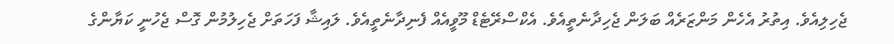ޖެހިލިއެވެ. އިތުރު އެހެން މަންޒަރެއް ބަލަން ޖެހިދާނެތީއެވެ. އެކްސްރޭޓެޑް މޫވީއެއް ފެނިދާނެތީއެވެ. ލައިޝާ ފަހަތަށް ޖެހިލުމުން ގޮސް ޖެހުނީ ކަޔާންގެ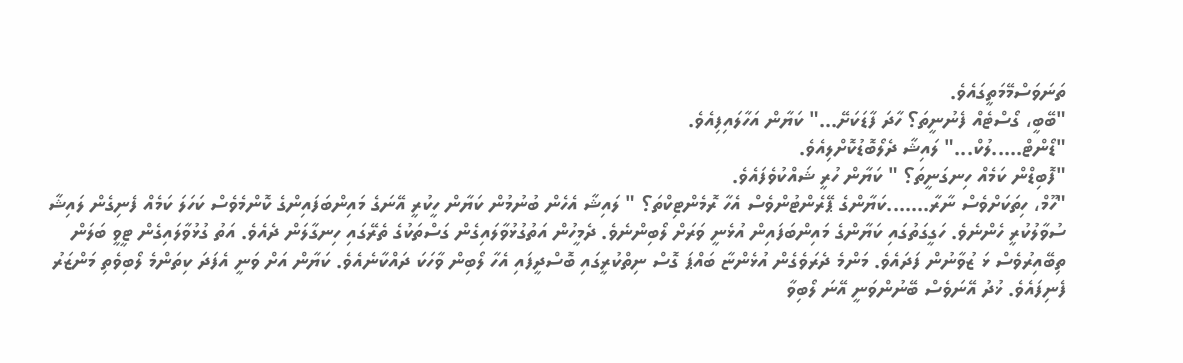ތަނަވަސްމޭމަތީގައެވެ.
"ބޭބީ، ގޯސްޓެއް ފެނުނީތަ؟ ހާދަ ފާޑަކަށޭ..." ކަޔާން އަހާލައިފިއެވެ.
"ޑޯންޓް.....ލުކް..." ލައިޝާ ދެލޯބޮޑުކޮށްލިއެވެ.
"ފޮބިޑްން ކަމެއް ހިނގަނީތަ؟ " ކަޔާން ހުރީ ޝައްކުވެފައެވެ.
"ހޫމް، ހިތަކަށްވެސް ނާރާ.......ކަޔާންގެ ޕޭރެންޓުންވެސް އެހާ ރޮމެންޓިކްތަ؟ " ލައިޝާ އެހެން ބުނުމުން ކަޔާން ހީކުރީ އޭނަގެ މައިންބަފައިންގެ ކޮންމެވެސް ކަހަލަ ކަމެއް ފެނިގެން ލައިޝާ ސުވާލުކުރީ ހެންނެވެ. ހަގީގަތުގައި ކަޔާންގެ މައިންބަފައިން އުޅެނީ ވަރަށް ލޯބިންނެވެ. ދެމީހުން އަތުގުޅުވާލައިގެން ގަސްތަކުގެ ތެރޭގައި ހިނގާލަން ދެއެވެ. އަތު ގުޅުވާލައިގެން ޓީވީ ބަލަން ތިބޭއިރުވެސް ޅަ ޒުވާނުން ފަދައެވެ. މަންމެ ދެރަވެގެން އުޅެންޏާ ބައްޕަ ގޮސް ނިތްކުރީގައި ބޮސްދީފައި އެހާ ލޯބިން ވާހަކަ ދައްކާނެއެވެ. ކަޔާން އަށް ވަނީ އެފަދަ ކިތަންމެ ލޯބިވެތި މަންޒަރު ފެނިފައެވެ. ޚުދު އޭނަވެސް ބޭނުންވަނީ އޭނަ ލޯބިވާ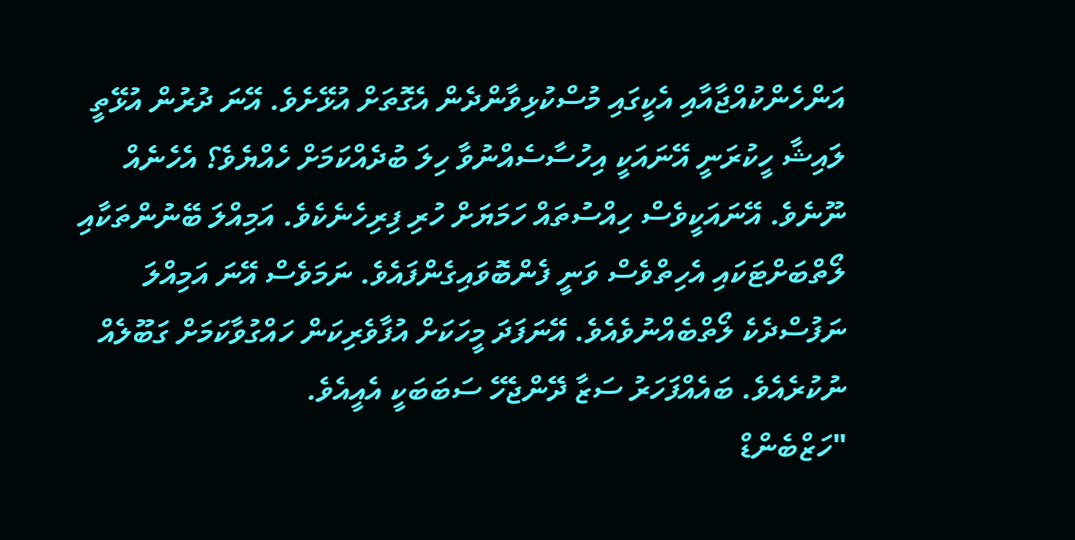އަންހެންކުއްޖާއާއި އެކީގައި މުސްކުޅިވާންދެން އެގޮތަށް އުޅޭށެވެ. އޭނަ ދުރުން އުޅޭތީ ލައިޝާ ހީކުރަނީ އޭނައަކީ އިހުސާސެއްނުވާ ހިލަ ބުދެއްކަމަށް ހެއްޔެވެ؟ އެހެނެއް ނޫނެވެ. އޭނައަކީވެސް ހިއްސުތައް ހަމަޔަށް ހުރި ފިރިހެނެކެވެ. އަމިއްލަ ބޭނުންތަކާއި ލޯތްބަށްޓަކައި އެހިތްވެސް ވަނީ ފެންބޮވައިގެންފައެވެ. ނަމަވެސް އޭނަ އަމިއްލަ ނަފުސްދެކެ ލޯތްބެއްނުވެއެވެ. އޭނަފަދަ މީހަކަށް އުފާވެރިކަން ހައްގުވާކަމަށް ގަބޫލެއް ނުކުރެއެވެ. ބައެއްފަހަރު ސަޒާ ދޭންޖެހޭ ސަބަބަކީ އެއީއެވެ.
"ހަޒްބެންޑް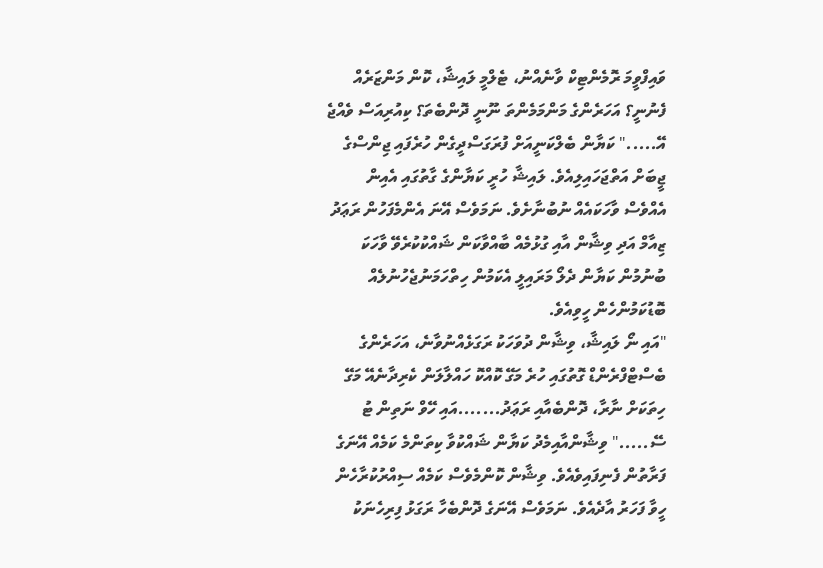ވައިފްވީމަ ރޮމެންޓިކް ވާނެއްނު، ޓެލްމީ ލައިޝާ، ކޮން މަންޒަރެއް ފެނުނީ؟ އަހަރެންގެ މަންމަމެންތަ ނޫނީ ދޮންބެތަ؟ ކިއުރިއަސް ވެއްޖެ އޭ....." ކަޔާން ބެލްކަނީއަށް ފުރަގަސްދީގެން ހުރެފައި ޖިންސްގެ ޖީބަށް އަތްޖަހައިލިއެވެ. ލައިޝާ ހުރީ ކަޔާންގެ ގާތުގައި އެއިން އެއްވެސް ވާހަކައެއް ނުބުނާށެވެ. ނަމަވެސް އޭނަ އެންމެފަހުން ރަޢަދު ޒިއާމް އަދި ވިޝާން އާއި ގުޅުމެއް ބާއްވާކަން ޝައްކުކުރެވޭ ވާހަކަ ބުނުމުން ކަޔާން ދެލޯ މަރައިލީ އެކަމުން ހިތްހަމަނުޖެހުނުލެއް ބޮޑުކަމުންހެން ހީވިއެވެ.
"އައި ނޯ ލައިޝާ، ވިޝާން ދުވަހަކު ރަގަޅެއްނުވާނެ، އަހަރެންގެ ބެސްޓްފްރެންޑް ގޮތުގައި ހުރެ މަގޭ ކޮއްކޮ ހައްލާލަން ކެރިދާނެއޭ މަގޭ ހިތަކަށް ނާރާ، ދޮންބެއާއި ރަޢަދު.......އައި ހޭވް ނަތިން ޓު ސޭ....." ވިޝާންއާއިމެދު ކަޔާން ޝައްކުވާ ކިތަންމެ ކަމެއް އޭނަގެ ފަރާތުން ފެނިފައިވެއެވެ. ވިޝާން ކޮންމެވެސް ކަމެއް ސިއްރުކުރާހެން ހީވާ ފަހަރު އާދެއެވެ. ނަމަވެސް އޭނަގެ ދޮންބެހާ ރަގަޅު ފިރިހެނަކު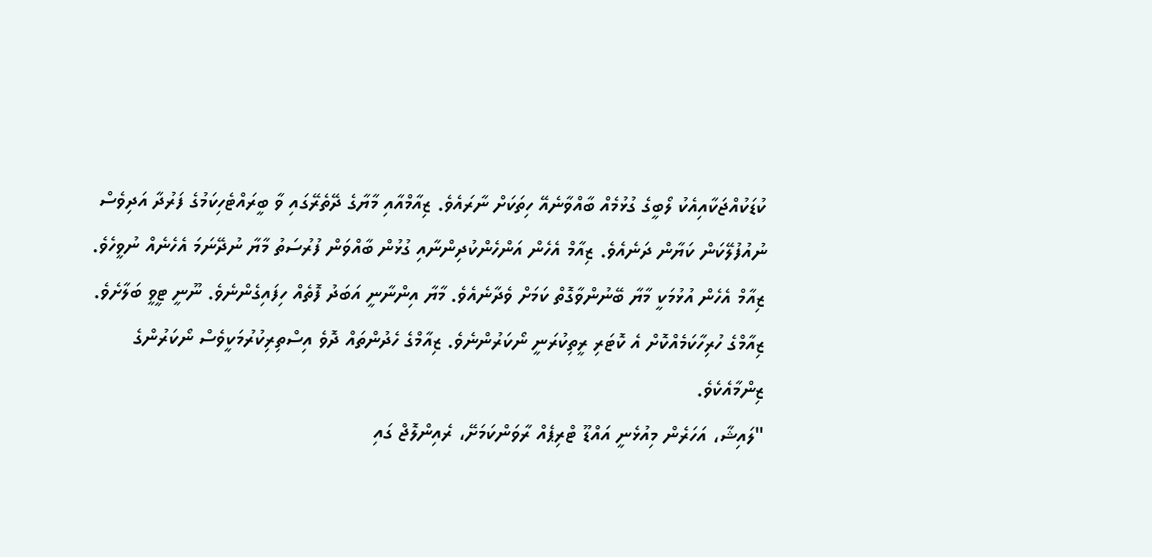ކުޑަކުއްޖަކާއިއެކު ލޯބީގެ ގުޅުމެއް ބާއްވާނެއޭ ހިތަކަށް ނާރައެވެ. ޒިއާމްއާއި މާޔާގެ ދޭތެރޭގައި ވާ ބީރައްޓެހިކަމުގެ ފަރުދާ އަދިވެސް ނުއުފުލޭކަން ކަޔާން ދަނެއެވެ. ޒިއާމް އެހެން އަންހެންކުދިންނާއި ގުޅުން ބާއްވަން ފުރުސަތު މާޔާ ނުދޭނަމަ އެހެނެއް ނުވީހެވެ. ޒިއާމް އެހެން އުޅުމަކީ މާޔާ ބޭނުންވާގޮތް ކަމަށް ވެދާނެއެވެ. މާޔާ އިންނާނީ އަބަދު ފޮތެއް ހިފައިގެންނެވެ. ނޫނީ ޓީވީ ބަލާށެވެ. ޒިއާމްގެ ހުރިހާކަމެއްކޮށް އެ ކޮޓަރި ރީތިކުރަނީ ނޯކަރުންނެވެ. ޒިއާމްގެ ހެދުންތައް ދޮވެ އިސްތިރިކުރުމަކީވެސް ނޯކަރުންގެ ޒިންމާއެކެވެ.
"ލައިޝާ، އަހަރެން މިއުޅެނީ އައްޑޫ ޓްރިޕެއް ރާވަންކަމަށޭ، ރެއިންލޮޖް ގައި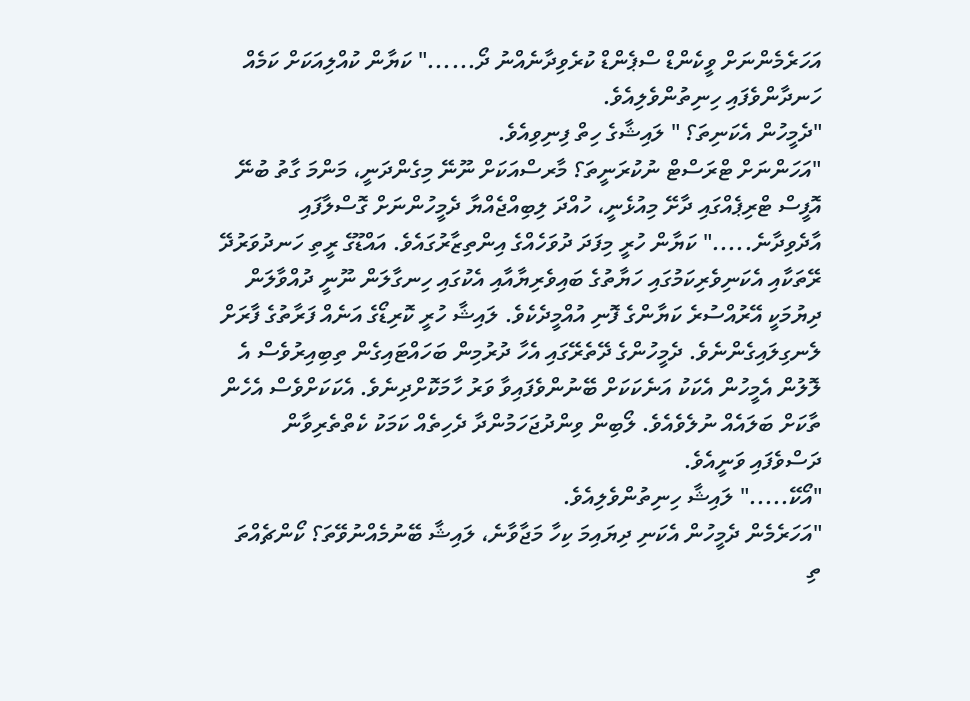އަހަރެމެންނަށް ވީކެންޑް ސްޕެންޑް ކުރެވިދާނެއްނު ދޯ......" ކަޔާން ކުއްލިއަކަށް ކަމެއް ހަނދާންވެފައި ހިނިތުންވެލިއެވެ.
"ދެމީހުން އެކަނިތަ؟ " ލައިޝާގެ ހިތް ފިނިވިއެވެ.
"އަހަންނަށް ޓްރަސްޓް ނުކުރަނީތަ؟ މާރސްއަކަށް ނޫނޭ މިގެންދަނީ، މަންމަ ގާތު ބުނޭ އޮފީސް ޓްރިޕެއްގައި ދާށޭ މިއުޅެނީ، ހުއްދަ ލިބިއްޖެއްޔާ ދެމީހުންނަށް ގޮސްލާފައި އާދެވިދާނެ....." ކަޔާން ހުރީ މިފަދަ ދުވަހެއްގެ އިންތިޒާރުގައެވެ. އައްޑޫގެ ރީތި ހަނދުވަރުދޭ ރޭތަކާއި އެކަނިވެރިކަމުގައި ހަޔާތުގެ ބައިވެރިޔާއާއި އެކުގައި ހިނގާލަން ނޫނީ ދުއްވާލަން ދިޔުމަކީ އޭރުއްސުރެ ކަޔާންގެ ފޮނި އުއްމީދެކެވެ. ލައިޝާ ހުރީ ކޮރިޑޯގެ އަނެއް ފަރާތުގެ ފާރަށް ލެނގިލައިގެންނެވެ. ދެމީހުންގެ ދޭތެރޭގައި އެހާ ދުރުމިން ބަހައްޓައިގެން ތިބިއިރުވެސް އެ ލޮލުން އެމީހުން އެކަކު އަނެކަކަށް ބޭނުންވެފައިވާ ވަރު ހާމަކޮށްދިނެވެ. އެކަކަށްވެސް އެހެން ތާކަށް ބަލައެއް ނުލެވެއެވެ. ލޯބިން ވިންދުޖަހަމުންދާ ދެހިތެއް ކަމަކު ކެތްތެރިވާން ދަސްވެފައި ވަނީއެވެ.
"އޯކޭ....." ލައިޝާ ހިނިތުންވެލިއެވެ.
"އަހަރެމެން ދެމީހުން އެކަނި ދިޔައިމަ ކިހާ މަޖާވާނެ، ލައިޝާ ބޭނުމެއްނުވޭތަ؟ ކޯންޗެއްތަ ތި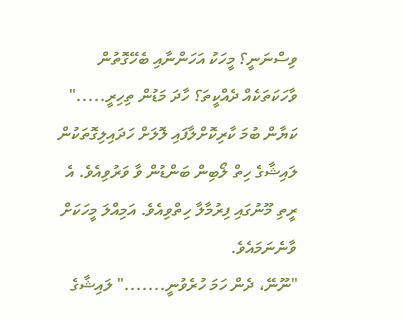ވިސްނަނީ؟ މީހަކު އަހަންނާއި ބެހޭގޮތުން ވާހަކަތަކެއް ދެއްކީތަ؟ ހާދަ މަޑުން ތިހިރީ....." ކަޔާން ބުމަ ކާރިކޮށްލާފައި ލޮލަށް ހަދައިލިގޮތަކުން ލައިޝާގެ ހިތް ލޯބިން ބަންޑުން ވާ ވަރުވިއެވެ. އެ ރީތި މޫނުގައި ފިރުމާލާ ހިތްވިއެވެ. އަމިއްލަ މީހަކަށް ވާނެނަމައެވެ.
"ނޫނޭ، ދެން ހަމަ ހުރެވުނީ......." ލައިޝާގެ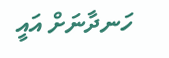ހަނދާނަށް އައީ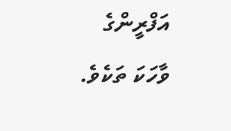އަފްރީންގެ ވާހަކަ ތަކެވެ.